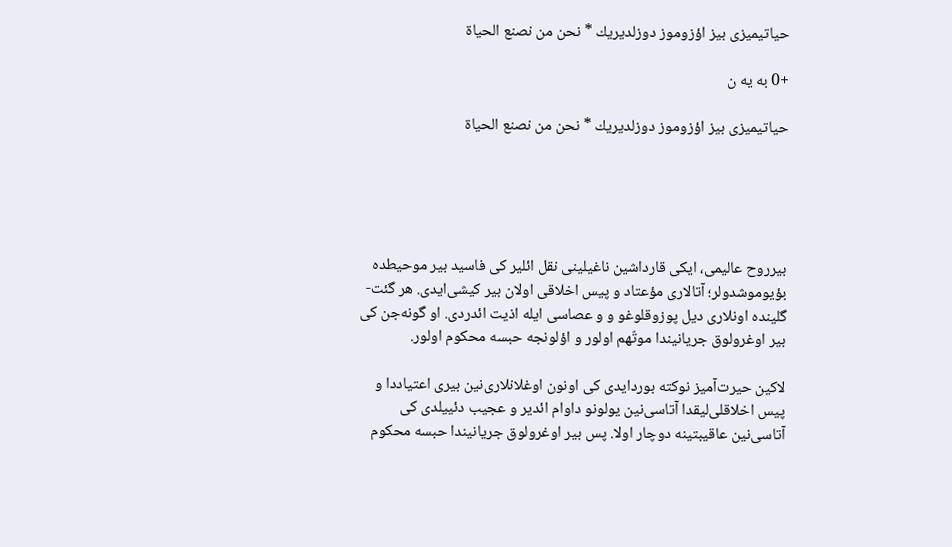حیاتیمیزی بیز اؤزوموز دوزلدیریك * نحن من نصنع الحیاة

+0 به یه ن

حیاتیمیزی بیز اؤزوموز دوزلدیریك * نحن من نصنع الحیاة





بیرروح عالیمی، ایكی قارداشین ناغیلینی نقل ائلیر كی فاسید بیر موحیطده بؤیوموشدولر؛ آتالاری مؤعتاد و پیس اخلاقی اولان بیر كیشی‌ایدی. هر گئت-گلینده اونلاری دیل پوزوقلوغو و و عصاسی ایله اذیت ائدردی. او گونه‌جن كی بیر اوغرولوق جریانیندا موتّهم اولور و اؤلونجه حبسه محكوم اولور.

لاكین حیرت‌آمیز نوكته بوردایدی كی اونون اوغلانلاری‌نین بیری اعتیاددا و پیس اخلاقلی‌لیقدا آتاسی‌نین یولونو داوام ائدیر و عجیب دئییلدی كی آتاسی‌نین عاقیبتینه دوچار اولا. پس بیر اوغرولوق جریانیندا حبسه محكوم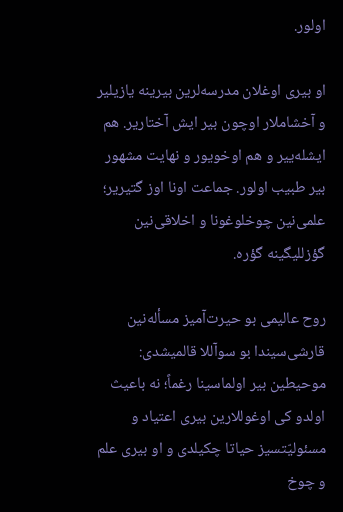اولور.

او بیری اوغلان مدرسه‌لرین بیرینه یازیلیر و آخشاملار اوچون بیر ایش آختاریر. هم ایشله‌ییر و هم اوخویور و نهایت مشهور بیر طبیب اولور. جماعت اونا اوز گتیریر؛ علمی‌نین چوخلوغونا و اخلاقی‌نین گؤزللیگینه گؤره.

روح عالیمی بو حیرت‌آمیز مسأله‌نین قارشی‌سیندا بو سوآللا قالمیشدی: موحیطین بیر اولماسینا رغماً؛ نه باعیث اولدو كی اوغوللارین بیری اعتیاد و مسئولیّتسیز حیاتا چكیلدی و او بیری علم و چوخ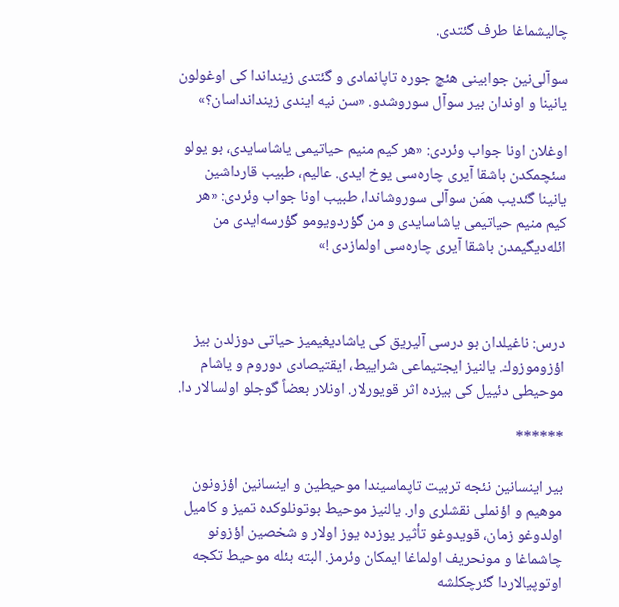چالیشماغا طرف گئتدی.

سوآلی‌نین جوابینی هئچ جوره تاپانمادی و گئتدی زینداندا كی اوغولون یانینا و اوندان بیر سوآل سوروشدو. «سن نیه ایندی زیندانداسان؟»

اوغلان اونا جواب وئردی: «هر كیم منیم حیاتیمی یاشاسایدی، بو یولو سئچمكدن باشقا آیری چاره‌سی یوخ ایدی. عالیم، طبیب قارداشین یانینا گئدیب همَن سوآلی سوروشاندا، طبیب اونا جواب وئردی: «هر كیم منیم حیاتیمی یاشاسایدی و من گؤردویومو گؤرسه‌ایدی من ائله‌دیگیمدن باشقا آیری چاره‌سی اولمازدی !»



درس: ناغیلدان بو درسی آلیریق كی یاشادیغیمیز حیاتی دوزلدن بیز اؤزوموزوك. یالنیز ایجتیماعی شراییط، ایقتیصادی دوروم و یاشام موحیطی دئییل كی بیزده اثر قویورلار. اونلار بعضاً گوجلو اولسالار دا.

******

بیر اینسانین نئجه تربیت تاپماسیندا موحیطین و اینسانین اؤزونون موهیم و اؤنملی نقشلری وار. یالنیز موحیط بوتونلوكده تمیز و كامیل اولدوغو زمان، قویدوغو تأثیر یوزده یوز اولار و شخصین اؤزونو چاشماغا و مونحریف اولماغا ایمكان وئرمز. البته بئله موحیط تكجه اوتوپیالاردا گئرچكلشه‌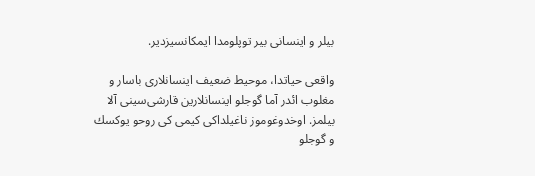بیلر و اینسانی بیر توپلومدا ایمكانسیزدیر.

واقعی حیاتدا، موحیط ضعیف اینسانلاری باسار و مغلوب ائدر آما گوجلو اینسانلارین قارشی‌سینی آلا بیلمز. اوخدوغوموز ناغیلداكی كیمی كی روحو یوكسك و گوجلو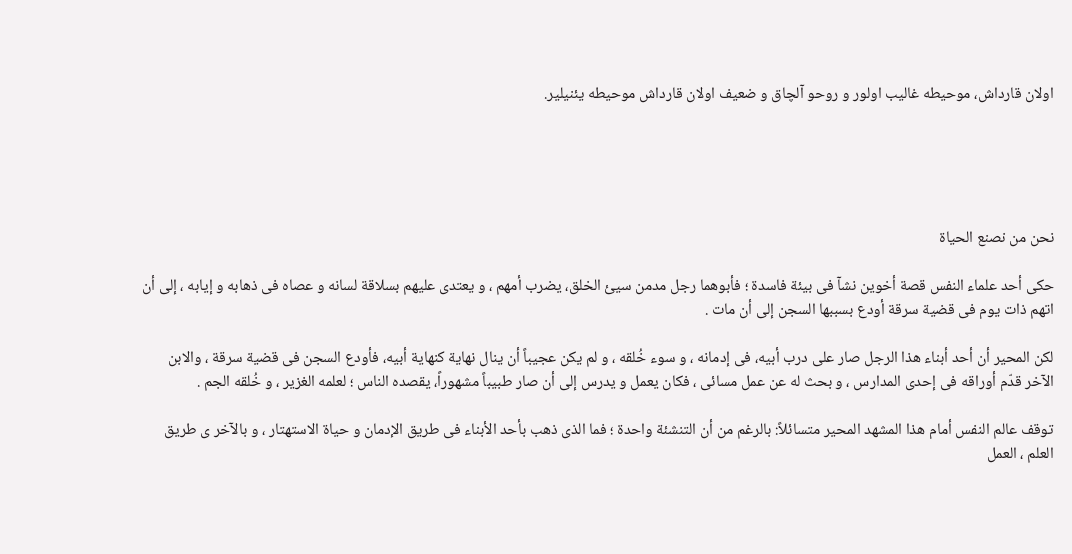اولان قارداش، موحیطه غالیب اولور و روحو آلچاق و ضعیف اولان قارداش موحیطه یئنیلیر.





نحن من نصنع الحیاة

حكى أحد علماء النفس قصة أخوین نشآ فی بیئة فاسدة ؛ فأبوهما رجل مدمن سیئ الخلق، یضرب أمهم ، و یعتدی علیهم بسلاقة لسانه و عصاه فی ذهابه و إیابه ، إلى أن اتهم ذات یوم فی قضیة سرقة أودع بسببها السجن إلى أن مات .

لكن المحیر أن أحد أبناء هذا الرجل صار على درب أبیه، فی إدمانه ، و سوء خُلقه ، و لم یكن عجیباً أن ینال نهایة كنهایة أبیه، فأودع السجن فی قضیة سرقة ، والابن الآخر قدّم أوراقه فی إحدى المدارس ، و بحث له عن عمل مسائی ، فكان یعمل و یدرس إلى أن صار طبیباً مشهوراً، یقصده الناس ؛ لعلمه الغزیر ، و خُلقه الجم .

توقف عالم النفس أمام هذا المشهد المحیر متسائلاً: بالرغم من أن التنشئة واحدة ؛ فما الذی ذهب بأحد الأبناء فی طریق الإدمان و حیاة الاستهتار ، و بالآخر ی طریق العلم ، العمل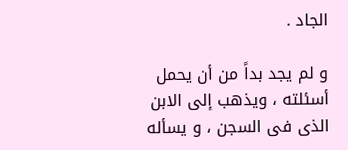الجاد .

و لم یجد بداً من أن یحمل أسئلته ، ویذهب إلى الابن الذی فی السجن ، و یسأله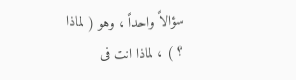سؤالاً واحداً ، وهو ( لماذا ؟ ) ، لماذا انت فی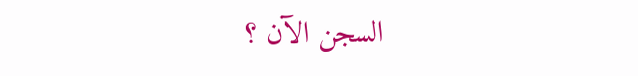السجن الآن ؟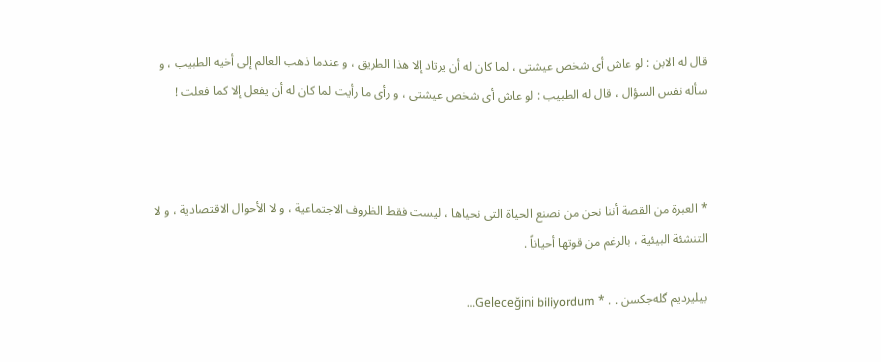قال له الابن : لو عاش أی شخص عیشتی ، لما كان له أن یرتاد إلا هذا الطریق ، و عندما ذهب العالم إلى أخیه الطبیب ، و سأله نفس السؤال ، قال له الطبیب : لو عاش أی شخص عیشتی ، و رأى ما رأیت لما كان له أن یفعل إلا كما فعلت !



* العبرة من القصة أننا نحن من نصنع الحیاة التی نحیاها ، لیست فقط الظروف الاجتماعیة ، و لا الأحوال الاقتصادیة ، و لا التنشئة البیئیة ، بالرغم من قوتها أحیاناً .

بیلیردیم گله‌جكسن . . * Geleceğini biliyordum…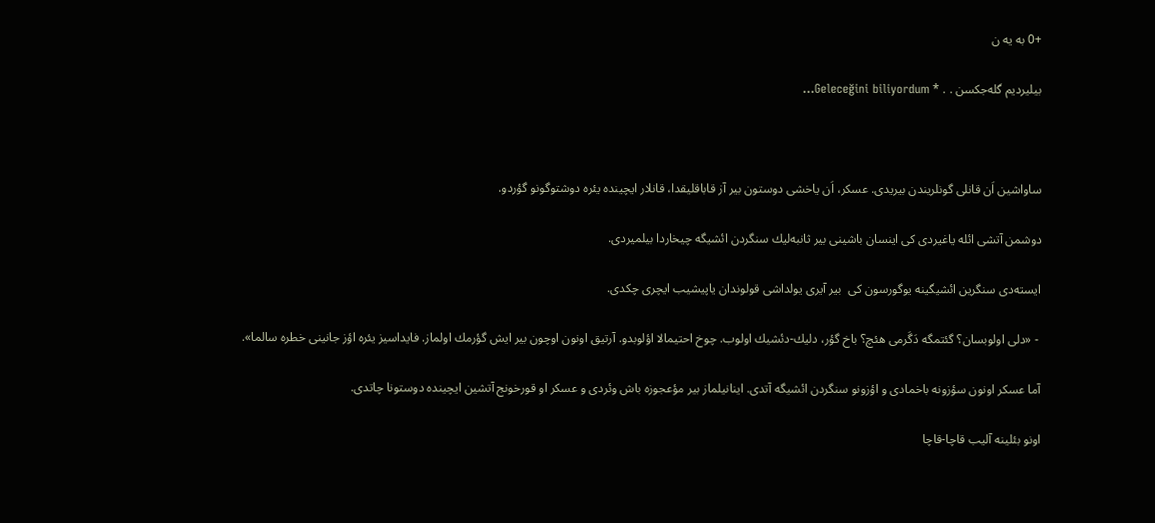+0 به یه ن

بیلیردیم گله‌جكسن . . * Geleceğini biliyordum…



ساواشین اَن قانلی گونلریندن بیریدی. عسكر، اَن یاخشی دوستون بیر آز قاباقلیقدا، قانلار ایچینده یئره دوشتوگونو گؤردو.

دوشمن آتشی ائله یاغیردی كی اینسان باشینی بیر ثانبه‌لیك سنگردن ائشیگه چیخاردا بیلمیردی.

ایسته‌دی سنگرین ائشیگینه یوگورسون كی  بیر آیری یولداشی قولوندان یاپیشیب ایچری چكدی.

 - «دلی اولوبسان؟ گئتمگه دَگَرمی هئچ؟ باخ گؤر، دلیك-دئشیك اولوب. چوخ احتیمالا اؤلوبدو. آرتیق اونون اوچون بیر ایش گؤرمك اولماز. فایداسیز یئره اؤز جانینی خطره سالما».

آما عسكر اونون سؤزونه باخمادی و اؤزونو سنگردن ائشیگه آتدی. اینانیلماز بیر مؤعجوزه باش وئردی و عسكر او قورخونج آتشین ایچینده دوستونا چاتدی.

اونو بئلینه آلیب قاچا-قاچا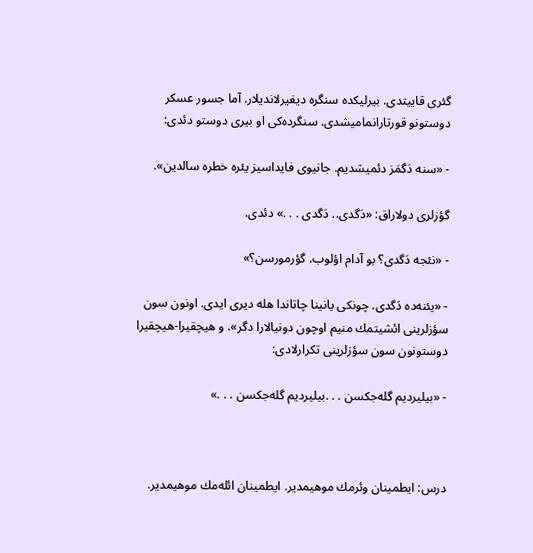گئری قاییتدی. بیرلیكده سنگره دیغیرلاندیلار. آما جسور عسكر دوستونو قورتارانمامیشدی. سنگرده‌كی او بیری دوستو دئدی:

- «سنه دَگمَز دئمیشدیم. جانیوی فایداسیز یئره خطره سالدین».

گؤزلری دولاراق: «دَگدی.. دَگدی . . .» دئدی.

- «نئجه دَگدی؟ بو آدام اؤلوب. گؤرمورسن؟»

- «یئنه‌ده دَگدی. چونكی یانینا چاتاندا هله دیری ایدی. اونون سون سؤزلرینی ائشیتمك منیم اوچون دونیالارا دگر». و هیچقیرا-هیچقیرا دوستونون سون سؤزلرینی تكرارلادی:

- «بیلیردیم گله‌جكسن . . .بیلیردیم گله‌جكسن . . .»



درس: ایطمینان وئرمك موهیمدیر. ایطمینان ائله‌مك موهیمدیر.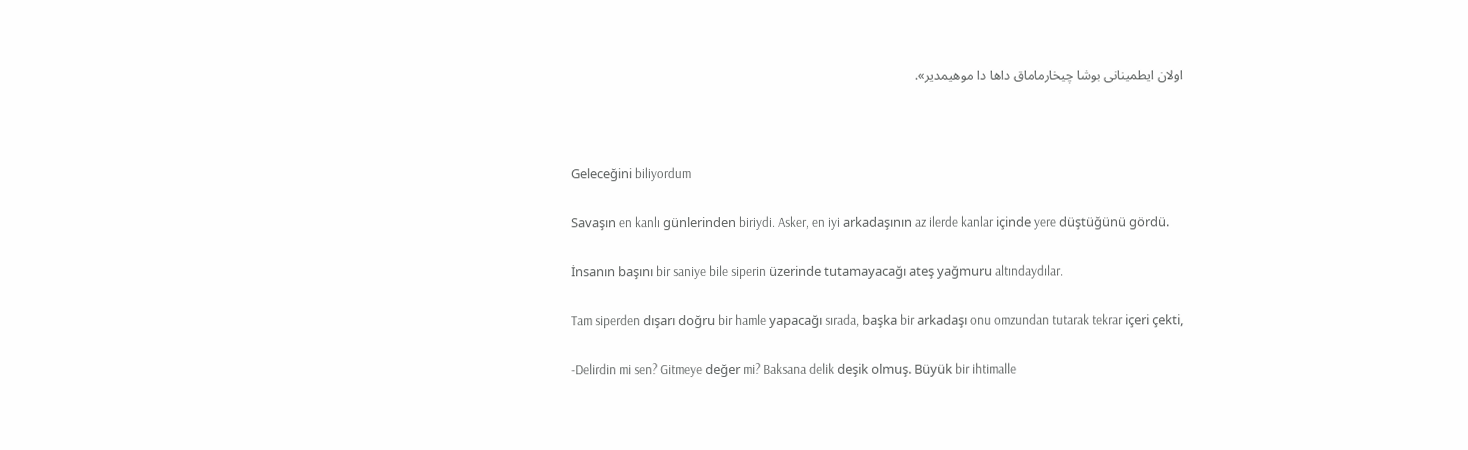اولان ایطمینانی بوشا چیخارماماق داها دا موهیمدیر».



Geleceğini biliyordum

Savaşın en kanlı günlerinden biriydi. Asker, en iyi arkadaşının az ilerde kanlar içinde yere düştüğünü gördü.

İnsanın başını bir saniye bile siperin üzerinde tutamayacağı ateş yağmuru altındaydılar.

Tam siperden dışarı doğru bir hamle yapacağı sırada, başka bir arkadaşı onu omzundan tutarak tekrar içeri çekti,

-Delirdin mi sen? Gitmeye değer mi? Baksana delik deşik olmuş. Büyük bir ihtimalle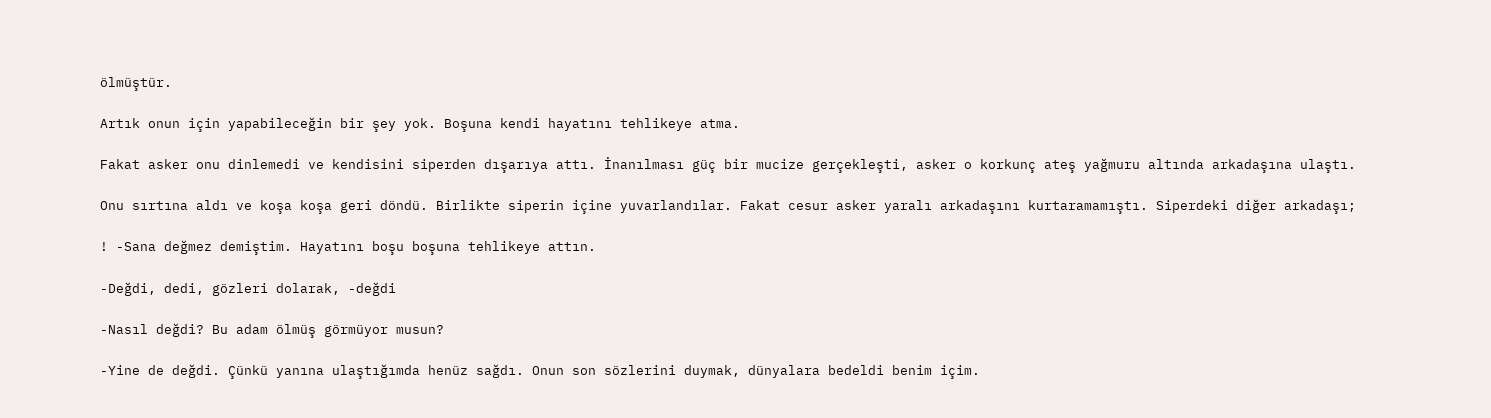ölmüştür.

Artık onun için yapabileceğin bir şey yok. Boşuna kendi hayatını tehlikeye atma.

Fakat asker onu dinlemedi ve kendisini siperden dışarıya attı. İnanılması güç bir mucize gerçekleşti, asker o korkunç ateş yağmuru altında arkadaşına ulaştı.

Onu sırtına aldı ve koşa koşa geri döndü. Birlikte siperin içine yuvarlandılar. Fakat cesur asker yaralı arkadaşını kurtaramamıştı. Siperdeki diğer arkadaşı;

! -Sana değmez demiştim. Hayatını boşu boşuna tehlikeye attın.

-Değdi, dedi, gözleri dolarak, -değdi

-Nasıl değdi? Bu adam ölmüş görmüyor musun?

-Yine de değdi. Çünkü yanına ulaştığımda henüz sağdı. Onun son sözlerini duymak, dünyalara bedeldi benim içim.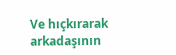Ve hıçkırarak arkadaşının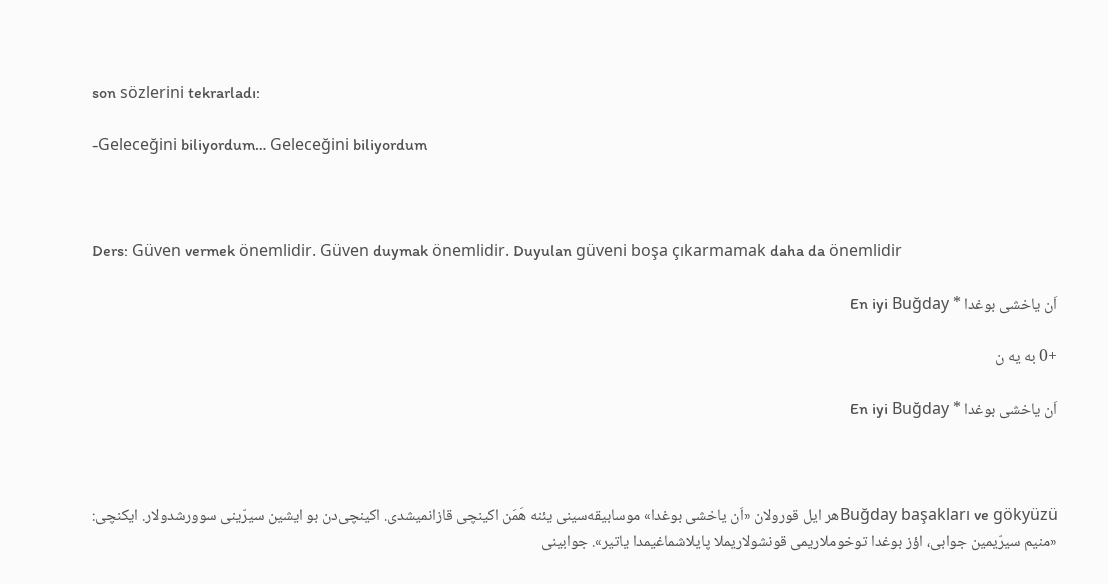son sözlerini tekrarladı:

-Geleceğini biliyordum… Geleceğini biliyordum



Ders: Güven vermek önemlidir. Güven duymak önemlidir. Duyulan güveni boşa çıkarmamak daha da önemlidir

اَن یاخشی بوغدا * En iyi Buğday

+0 به یه ن

اَن یاخشی بوغدا * En iyi Buğday



Buğday başakları ve gökyüzüهر ایل قورولان «اَن یاخشی بوغدا» موسابیقه‌سینی یئنه هَمَن اكینچی قازانمیشدی. اكینچی‌دن بو ایشین سیرّینی سوورشدولار. ایكنچی: «منیم سیرّیمین جوابی، اؤز بوغدا توخوملاریمی قونشولاریملا پایلاشماغیمدا یاتیر». جوابینی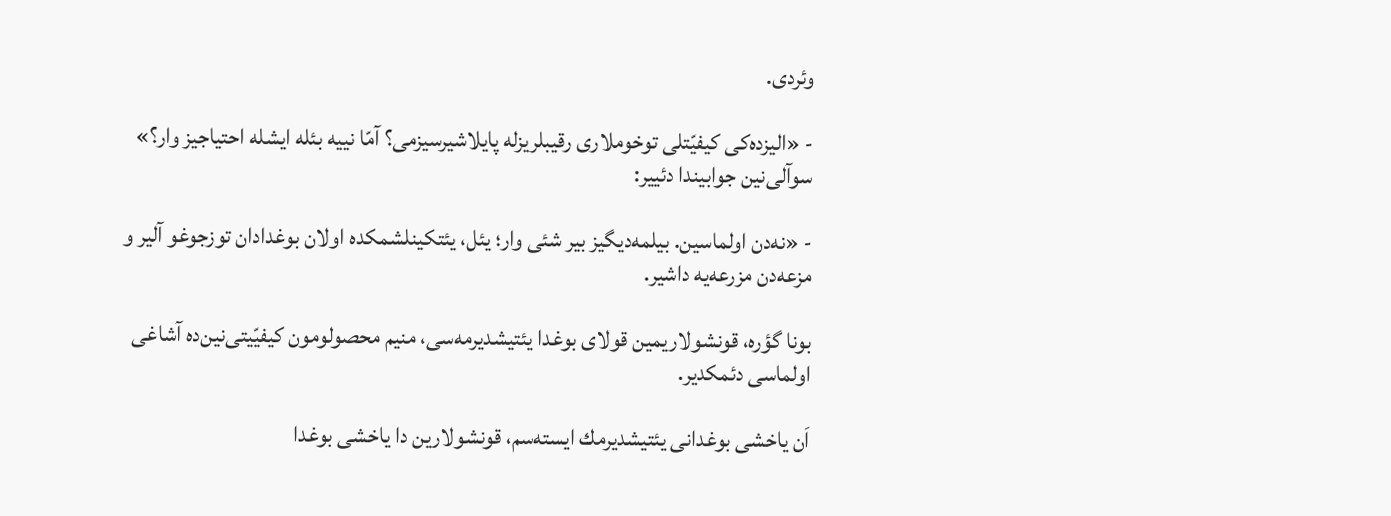وئردی.

- «الیزده‌كی كیفیّتلی توخوملاری رقیبلریزله پایلاشیرسیزمی؟ آمّا نییه بئله ایشله احتیاجیز وار؟» سوآلی‌نین جوابیندا دئییر:

- «نه‌دن اولماسین. بیلمه‌دیگیز بیر شئی وار؛ یئل، یئتكینلشمكده اولان بوغدادان توزجوغو آلیر و مزعه‌دن مزرعه‌یه داشیر.

بونا گؤره، قونشولاریمین قولای بوغدا یئتیشدیرمه‌سی، منیم محصولومون كیفیّیتی‌نین‌ده آشاغی اولماسی دئمكدیر.

اَن یاخشی بوغدانی یئتیشدیرمك ایسته‌سم، قونشولارین دا یاخشی بوغدا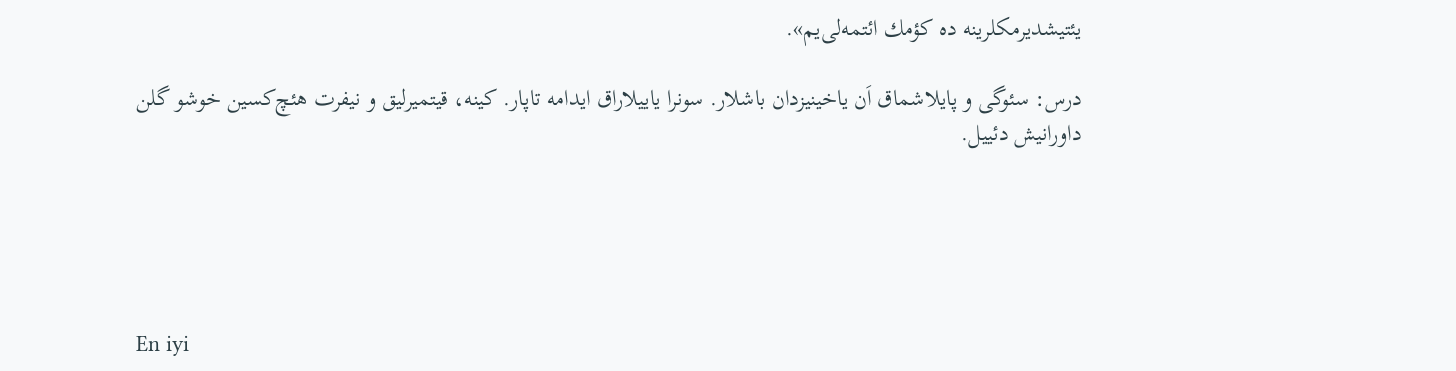یئتیشدیرمكلرینه ده كؤمك ائتمه‌لی‌یم».

درس: سئوگی و پایلاشماق اَن یاخینیزدان باشلار. سونرا یاییلاراق ایدامه‌ تاپار. كینه، قیتمیرلیق و نیفرت هئچ‌كسین خوشو گلن داورانیش دئییل.





En iyi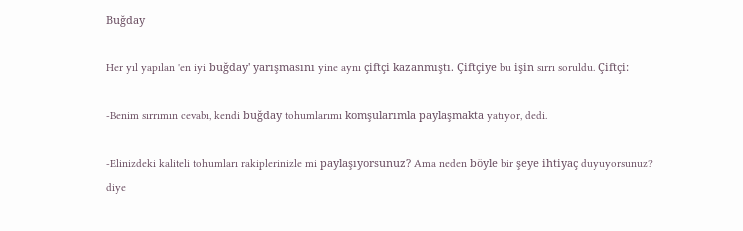Buğday

Her yıl yapılan 'en iyi buğday' yarışmasını yine aynı çiftçi kazanmıştı. Çiftçiye bu işin sırrı soruldu. Çiftçi:

-Benim sırrımın cevabı, kendi buğday tohumlarımı komşularımla paylaşmakta yatıyor, dedi.

-Elinizdeki kaliteli tohumları rakiplerinizle mi paylaşıyorsunuz? Ama neden böyle bir şeye ihtiyaç duyuyorsunuz? diye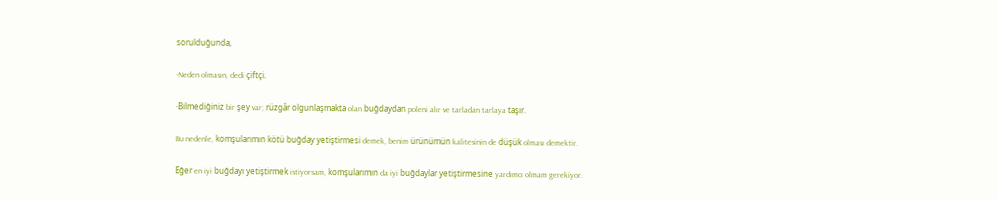sorulduğunda,

-Neden olmasın, dedi çiftçi.

-Bilmediğiniz bir şey var; rüzgâr olgunlaşmakta olan buğdaydan poleni alır ve tarladan tarlaya taşır.

Bu nedenle, komşularımın kötü buğday yetiştirmesi demek, benim ürünümün kalitesinin de düşük olması demektir.

Eğer en iyi buğdayı yetiştirmek istiyorsam, komşularımın da iyi buğdaylar yetiştirmesine yardımcı olmam gerekiyor.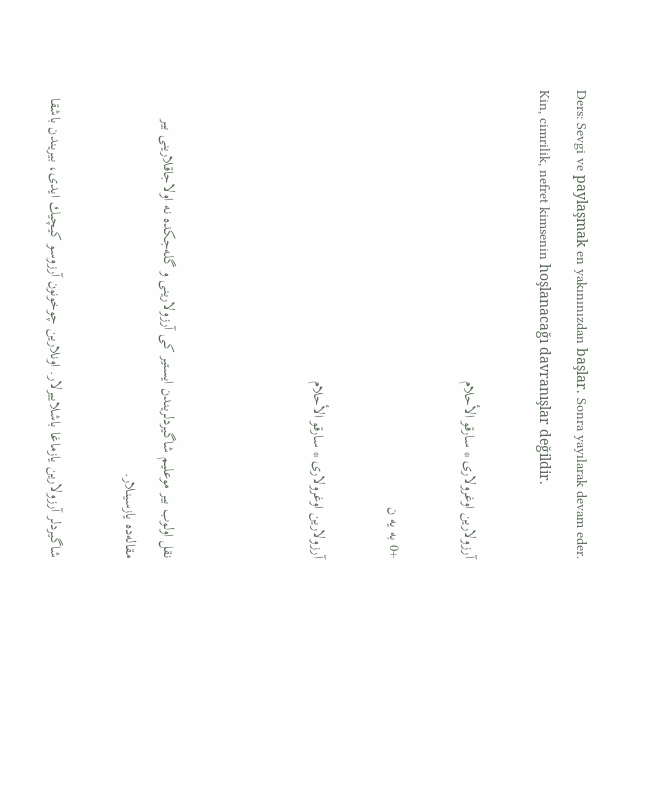Ders: Sevgi ve paylaşmak en yakınınızdan başlar. Sonra yayılarak devam eder. Kin, cimrilik, nefret kimsenin hoşlanacağı davranışlar değildir.

آرزولارین اوغرولاری * سارقو الأحلام

+0 به یه ن

آرزولارین اوغرولاری * سارقو الأحلام



نقل اولوب بیر موعلیم شاگیردلریندن ایستیر كی آرزولارینی و گله‌جكده نه اولاجاقلارینی بیر مقاله‌ده یازسینلار.

شاگیردلر آرزولارین یازماغا باشلاییرلار. اونلارین چوخونون آرزوسو كیچیك ایدی، بیریندن باشقا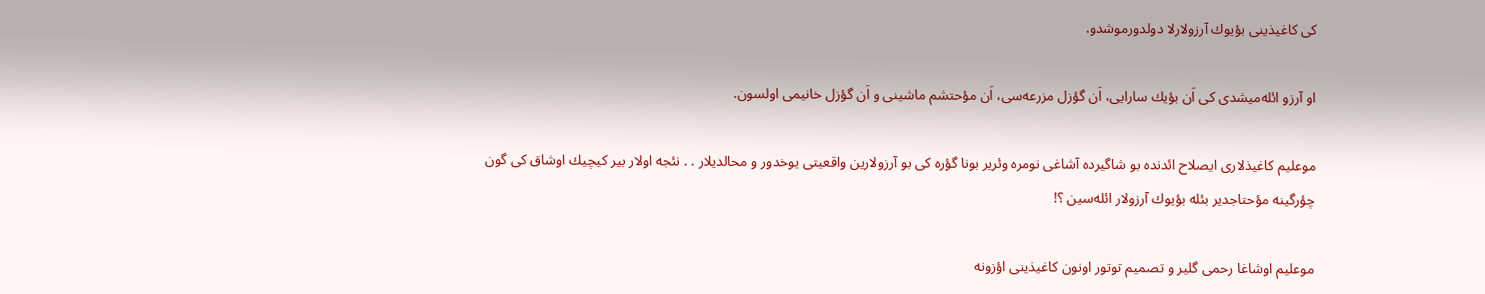كی كاغیذینی بؤیوك آرزولارلا دولدورموشدو.

او آرزو ائله‌میشدی كی اَن بؤیك سارایی، اَن گؤزل مزرعه‌سی، اَن مؤحتشم ماشینی و اَن گؤزل خانیمی اولسون.

موعلیم كاغیذلاری ایصلاح ائدنده بو شاگیرده آشاغی نومره وئریر بونا گؤره كی بو آرزولارین واقعیتی یوخدور و محالدیلار . . نئجه اولار بیر كیچیك اوشاق كی گون چؤرگینه مؤحتاجدیر بئله بؤیوك آرزولار ائله‌سین ؟!

موعلیم اوشاغا رحمی گلیر و تصمیم توتور اونون كاغیذینی اؤزونه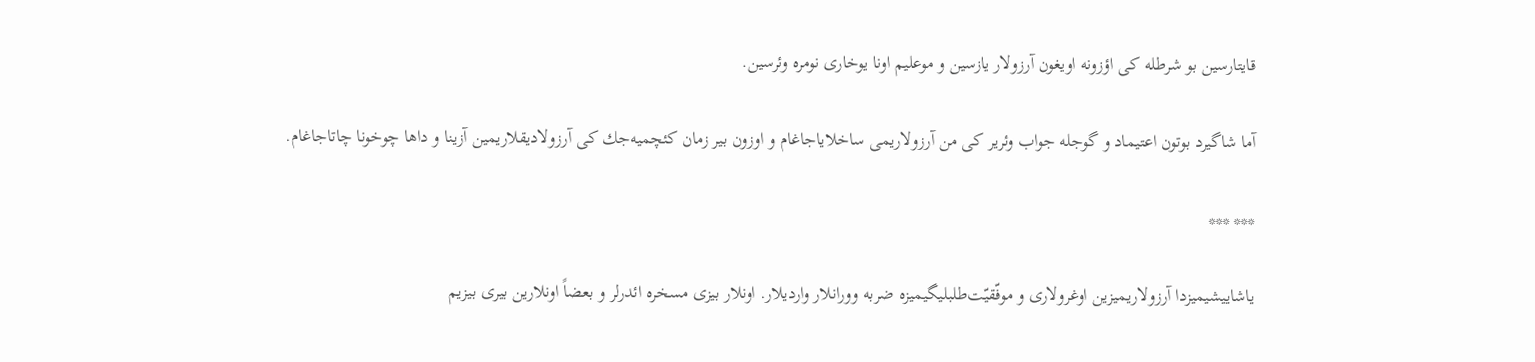قایتارسین بو شرطله كی اؤزونه اویغون آرزولار یازسین و موعلیم اونا یوخاری نومره وئرسین.

آما شاگیرد بوتون اعتیماد و گوجله جواب وئریر كی من آرزولاریمی ساخلایاجاغام و اوزون بیر زمان كئچمیه‌جك كی آرزولادیقلاریمین آزینا و داها چوخونا چاتاجاغام.

*** ***

یاشاییشیمیزدا آرزولاریمیزین اوغرولاری و موفّقیّت‌طلبلیگیمیزه ضربه وورانلار واردیلار. اونلار بیزی مسخره ائدرلر و بعضاً اونلارین بیری بیزیم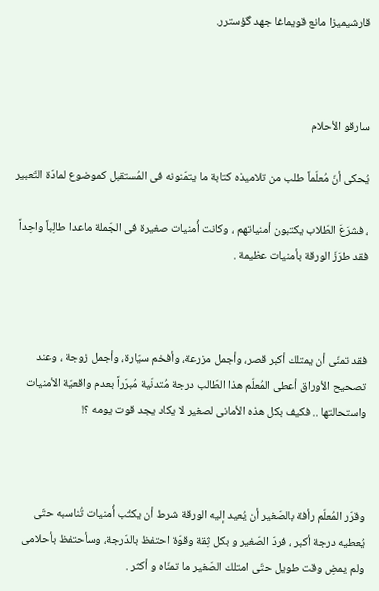قارشیمیزا مانع قویماغا جهد گؤسترر.



سارقو الأحلام

یُحكى أنّ مُعلّماً طلب من تلامیذه كتابة ما یتمّنونه فی المُستقبل كموضوع لمادّة التّعبیر

، فشرَعَ الطّلاب یكتبون أمنیاتهم ، وكانت أُمنیات صغیرة فی الجّملة ماعدا طالِباً واحِداً فقد طرَزَ الورقة بأمنیات عظیمة .



فقد تمنّى أن یمتلك أكبر قصر، وأجمل مزرعة، وأفخم سیّارة، وأجمل زوجة ، وعند تصحیح الأوراق أعطى المُعلّم هذا الطّالب درجة مُتدنّیة مُبرّراً بعدم واقعیّة الأمنیات واستحالتها .. فكیف بكل هذه الأمانی لصغیر لا یكاد یجد قوت یومه ؟!



وقرّر المُعلّم رأفة بالصّغیر أن یُعید إلیه الورقة شرط أن یكتُب أُمنیات تُناسبه حتّى یُعطیه درجة أكبر ، فردّ الصّغیر و بكل ثِقة وقوّة احتفظ بالدّرجة، وسأحتفظ بأحلامی ولم یمضِ وقت طویل حتّى امتلك الصّغیر ما تمنّاه و أكثر .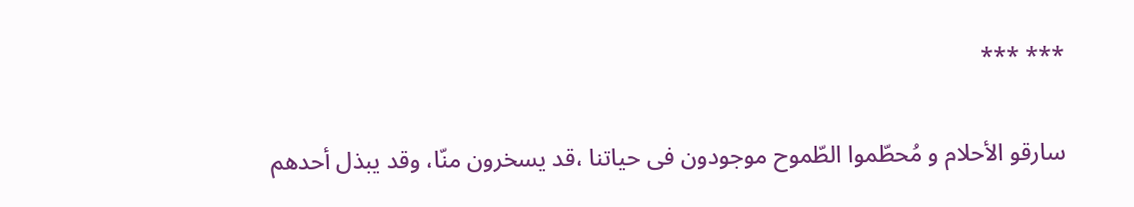*** ***

سارقو الأحلام و مُحطّموا الطّموح موجودون فی حیاتنا ،قد یسخرون منّا، وقد یبذل أحدهم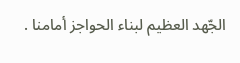الجّهد العظیم لبناء الحواجز أمامنا .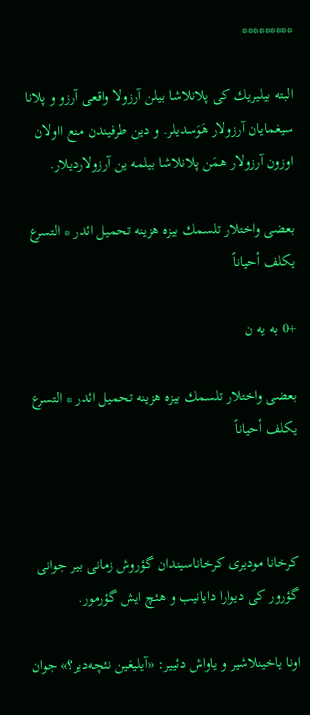*********

البته بیلیریك كی پلانلاشا بیلن آرزولا واقعی آرزو و پلانا سیغمایان آرزولار هَوَسدیلر. و دین طرفیندن منع ااولان اوزون آرزولار همَن پلانلاشا بیلمه ین آرزولاردیلار.

بعضی واختلار تلسمك بیزه هزینه تحمیل ائدر * التسرع یكلف أحیاناً

+0 به یه ن

بعضی واختلار تلسمك بیزه هزینه تحمیل ائدر * التسرع یكلف أحیاناً



كرخانا مودیری كرخاناسیندان گؤروش زمانی بیر جوانی گؤرور كی دیوارا دایانیب و هئچ ایش گؤرمور.

اونا یاخینلاشیر و یاواش دئییر: «آیلیغین نئچه‌دیر؟» جوان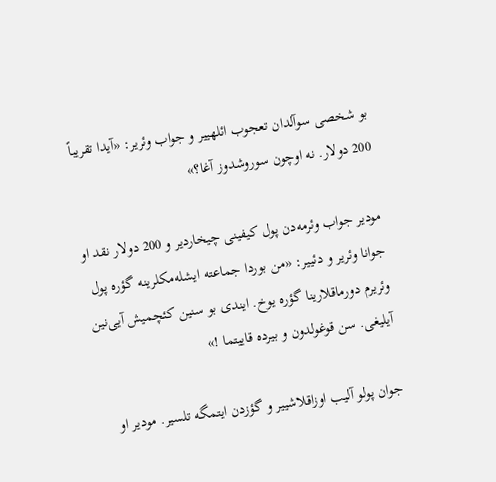بو شخصی سوآلدان تعجوب ائلهییر و جواب وئریر: «آیدا تقریباً 200 دولار. نه اوچون سوروشدوز آغا؟»

مودیر جواب وئرمه‌دن پول كیفینی چیخاردیر و 200 دولار نقد او جوانا وئریر و دئییر: «من بوردا جماعته ایشله‌مكلرینه گؤره پول وئریرم دورماقلارینا گؤره یوخ. ایندی بو سنین كئچمیش آیی‌نین آیلیغی. سن قوغولدون و بیرده قاییتما !»

جوان پولو آلیب اوزاقلاشییر و گؤزدن ایتمگه تلسیر. مودیر او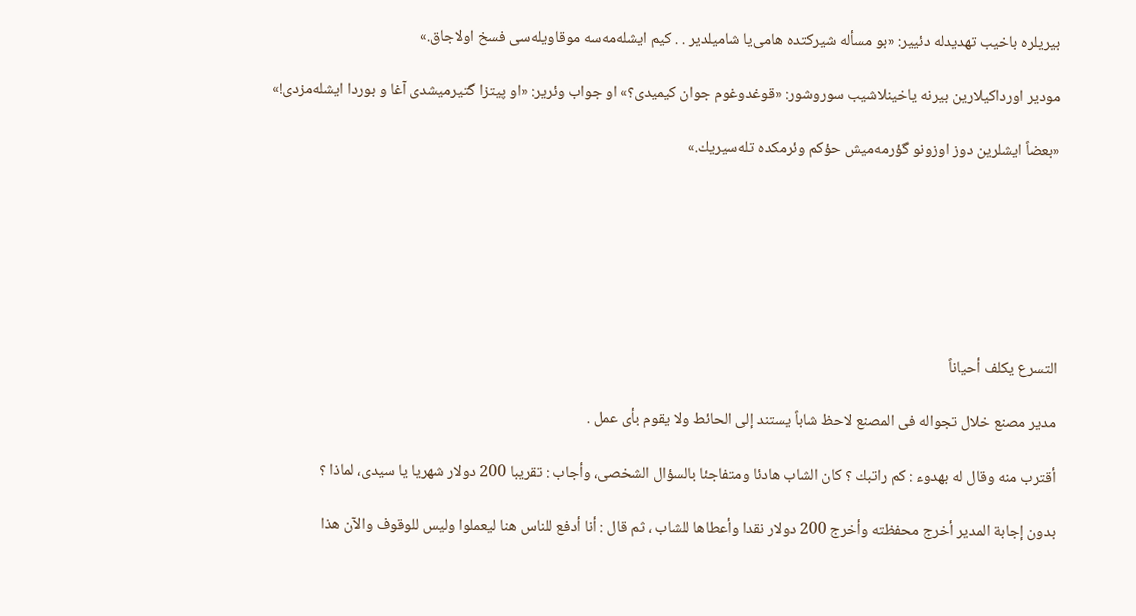بیریلره باخیب تهدیدله دئییر: «بو مسأله شیركتده هامی‌یا شامیلدیر . . كیم ایشله‌مه‌سه موقاویله‌سی فسخ اولاجاق.»

مودیر اورداكیلارین بیرنه یاخینلاشیب سوروشور: «قوغدوغوم جوان كیمیدی؟» او جواب وئریر: «او پیتزا گتیرمیشدی آغا و بوردا ایشله‌مزدی!»

«بعضاً ایشلرین دوز اوزونو گؤرمه‌میش حؤكم وئرمكده تله‌سیریك.»







التسرع یكلف أحیاناً

مدیر مصنع خلال تجواله فی المصنع لاحظ شاباً یستند إلى الحائط ولا یقوم بأی عمل .

أقترب منه وقال له بهدوء : كم راتبك ؟ كان الشاب هادئا ومتفاجئا بالسؤال الشخصی، وأجاب : تقریبا 200 دولار شهریا یا سیدی، لماذا ؟

بدون إجابة المدیر أخرج محفظته وأخرج 200 دولار نقدا وأعطاها للشاب ، ثم قال : أنا أدفع للناس هنا لیعملوا ولیس للوقوف والآن هذا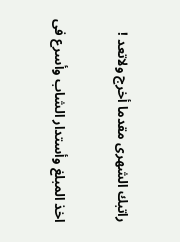راتبك الشهری مقدما أخرج ولاتعد !

اخذ المبلغ وأستدار الشاب وأسرع فی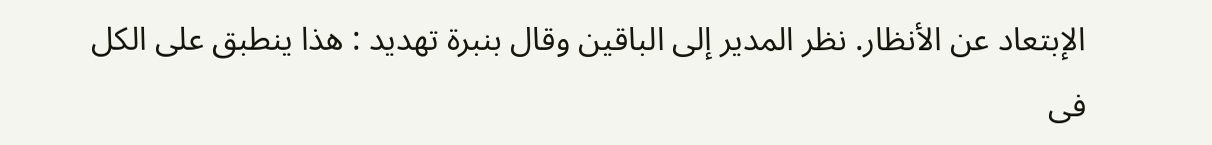الإبتعاد عن الأنظار. نظر المدیر إلى الباقین وقال بنبرة تهدید : هذا ینطبق على الكل فی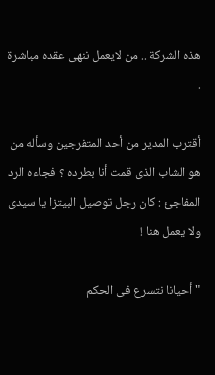هذه الشركة .. من لایعمل ننهی عقده مباشرة .

أقترب المدیر من أحد المتفرجین وسأله من هو الشاب الذی قمت أنا بطرده ؟ فجاءه الرد المفاجئ : كان رجل توصیل البیتزا یا سیدی ولا یعمل هنا !

" أحیانا نتسرع فی الحكم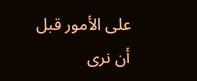على الأمور قبل أن نرى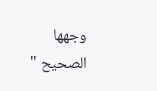وجهها الصحیح "